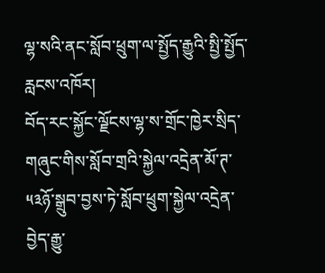ལྷ་སའི་ནང་སློབ་ཕྲུག་ལ་སྤྱོད་རྒྱུའི་སྤྱི་སྤྱོད་རླངས་འཁོར།
བོད་རང་སྐྱོང་ལྗོངས་ལྷ་ས་གྲོང་ཁྱེར་སྲིད་གཞུང་གིས་སློབ་གྲའི་སྐྱེལ་འདྲེན་མོ་ཊ་༥༣ཉོ་སྒྲུབ་བྱས་ཏེ་སློབ་ཕྲུག་སྐྱེལ་འདྲེན་བྱེད་རྒྱུ་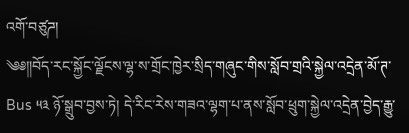འགོ་བཙུཌ།
༄༅༎བོད་རང་སྐྱོང་ལྗོངས་ལྷ་ས་གྲོང་ཁྱེར་སྲིད་གཞུང་གིས་སློབ་གྲའི་སྐྱེལ་འདྲེན་མོ་ཊ་Bus ༥༣ ཉོ་སྒྲུབ་བྱས་ཏེ། དེ་རིང་རེས་གཟའ་ལྷག་པ་ནས་སློབ་ཕྲུག་སྐྱེལ་འདྲེན་བྱེད་རྒྱུ་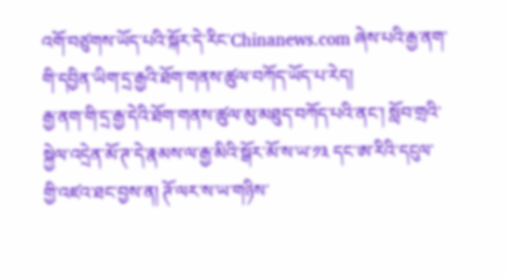འགོ་བཙུགས་ཡོད་པའི་སྐོར་དེ་རིང་Chinanews.com ཞེས་པའི་རྒྱ་ནག་གི་དབྱིན་ཡིག་དྲ་རྒྱའི་ཐོག་གནས་ཚུལ་བཀོད་ཡོད་པ་རེད།
རྒྱ་ནག་གི་དྲ་རྒྱ་དེའི་ཐོག་གནས་ཚུལ་མུ་མཐུད་བཀོད་པའི་ནང་། སློབ་གྲའི་སྐྱེལ་འདྲེན་མོ་ཊ་དེ་རྣམས་ལ་རྒྱ་མིའི་སྒོར་མོ་ས་ཡ་༡༣ དང་ཨ་རིའི་དངུལ་གྱི་འཛའ་ཐང་བྱས་ན། ཊོ་ལར་ས་ཡ་གཉིས་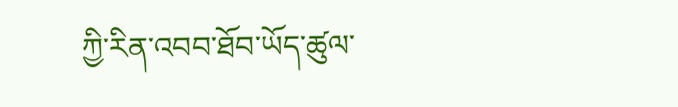ཀྱི་རིན་འབབ་ཐོབ་ཡོད་ཚུལ་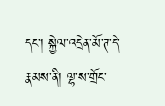དང་། སྐྱེལ་འདྲེན་མོ་ཊ་དེ་རྣམས་ནི། ལྷ་ས་གྲོང་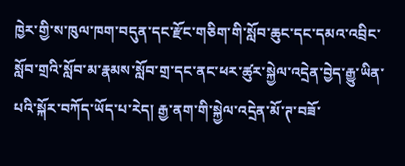ཁྱེར་གྱི་ས་ཁུལ་ཁག་བདུན་དང་རྫོང་གཅིག་གི་སློབ་ཆུང་དང་དམའ་འབྲིང་སློབ་གྲའི་སློབ་མ་རྣམས་སློབ་གྲ་དང་ནང་ཕར་ཚུར་སྐྱེལ་འདྲེན་བྱེད་རྒྱུ་ཡིན་པའི་སྐོར་བཀོད་ཡོད་པ་རེད། རྒྱ་ནག་གི་སྐྱེལ་འདྲེན་མོ་ཊ་བཟོ་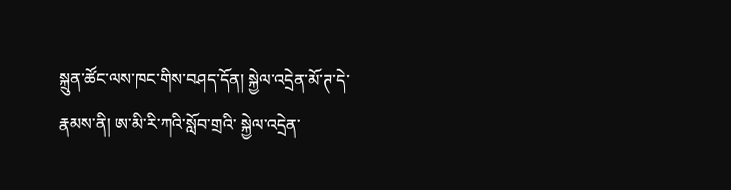སྐྲུན་ཚོང་ལས་ཁང་གིས་བཤད་དོན། སྐྱེལ་འདྲེན་མོ་ཊ་དེ་རྣམས་ནི། ཨ་མི་རི་ཀའི་སློབ་གྲའི་ སྐྱེལ་འདྲེན་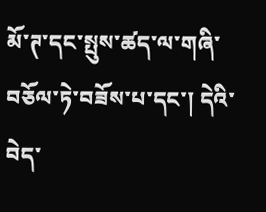མོ་ཊ་དང་སྤུས་ཚད་ལ་གཞི་བཅོལ་ཏེ་བཟོས་པ་དང་། དེའི་བེད་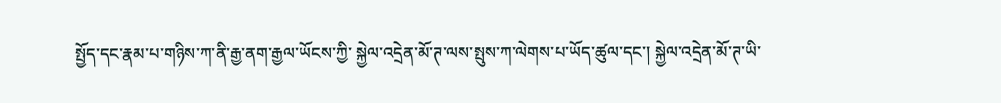སྤྱོད་དང་རྣམ་པ་གཉིས་ཀ་ནི་རྒྱ་ནག་རྒྱལ་ཡོངས་ཀྱི་ སྐྱེལ་འདྲེན་མོ་ཊ་ལས་སྤུས་ཀ་ལེགས་པ་ཡོད་ཚུལ་དང་། སྐྱེལ་འདྲེན་མོ་ཊ་ཡི་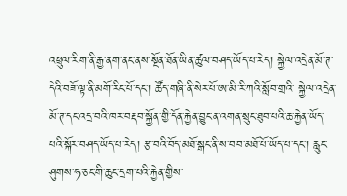འཕྲུལ་རིག་ནི་རྒྱ་ནག་ནང་ནས་སྔོན་ཐོན་ཡིན་ཚུལ་བཤད་ཡོད་པ་རེད། སྐྱེལ་འདྲེན་མོ་ཊ་དེའི་བཟོ་ལྟ་ནི་མགོ་རིང་པོ་དང་། ཚོད་གཞི་ནི་སེར་པོ་ཨ་མི་རི་ཀའི་སློབ་གྲའི་ སྐྱེལ་འདྲེན་མོ་ཊ་དང་འདྲ་བའི་ཁར་བརྡབ་སྐྱོན་གྱི་དོན་རྐྱེན་བྱུང་ན་འགན་སྲུང་ཐུབ་པའི་ཆ་རྐྱེན་ཡོད་པའི་སྐོར་བཤད་ཡོད་པ་རེད། རྩ་བའི་བོད་མཐོ་སྒང་ནི་ས་བབ་མཐོ་པོ་ཡོད་པ་དང་། རླུང་ཤུགས་ཧ་ཅང་གི་ཆུང་དྲག་པའི་རྐྱེན་གྱིས་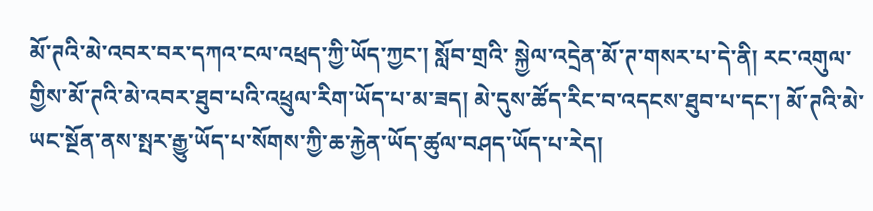མོ་ཊའི་མེ་འབར་བར་དཀའ་ངལ་འཕྲད་ཀྱི་ཡོད་ཀྱང་། སློབ་གྲའི་ སྐྱེལ་འདྲེན་མོ་ཊ་གསར་པ་དེ་ནི། རང་འགུལ་གྱིས་མོ་ཊའི་མེ་འབར་ཐུབ་པའི་འཕྲུལ་རིག་ཡོད་པ་མ་ཟད། མེ་དུས་ཚོད་རིང་བ་འདངས་ཐུབ་པ་དང་། མོ་ཊའི་མེ་ཡང་སྔོན་ནས་སྤར་རྒྱུ་ཡོད་པ་སོགས་ཀྱི་ཆ་རྐྱེན་ཡོད་ཚུལ་བཤད་ཡོད་པ་རེད།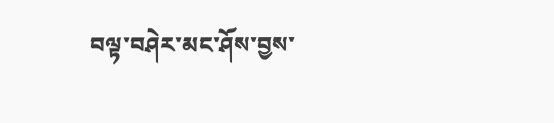བལྟ་བཤེར་མང་ཤོས་བྱས་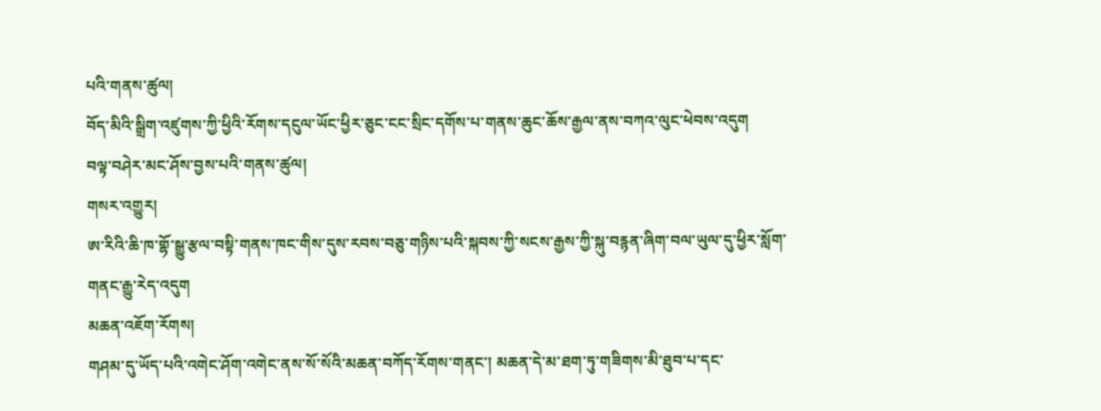པའི་གནས་ཚུལ།
བོད་མིའི་སྒྲིག་འཛུགས་ཀྱི་ཕྱིའི་རོགས་དངུལ་ཡོང་ཕྱིར་ཅུང་ངང་སྲིང་དགོས་པ་གནས་ཆུང་ཆོས་རྒྱལ་ནས་བཀའ་ལུང་ཕེབས་འདུག
བལྟ་བཤེར་མང་ཤོས་བྱས་པའི་གནས་ཚུལ།
གསར་འགྱུར།
ཨ་རིའི་ཆི་ཁ་གྷོ་སྒྱུ་རྩལ་བསྟི་གནས་ཁང་གིས་དུས་རབས་བཅུ་གཉིས་པའི་སྐབས་ཀྱི་སངས་རྒྱས་ཀྱི་སྐུ་བརྙན་ཞིག་བལ་ཡུལ་དུ་ཕྱིར་སློག་གནང་རྒྱུ་རེད་འདུག
མཆན་འཇོག་རོགས།
གཤམ་དུ་ཡོད་པའི་འགེང་ཤོག་འགེང་ནས་སོ་སོའི་མཆན་བཀོད་རོགས་གནང་། མཆན་དེ་མ་ཐག་ཏུ་གཟིགས་མི་ཐུབ་པ་དང་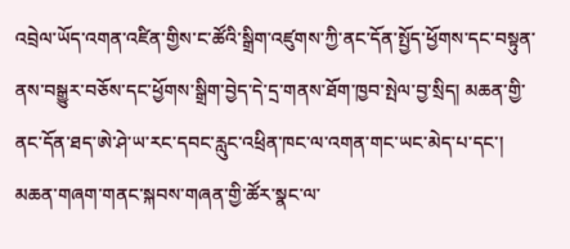འབྲེལ་ཡོད་འགན་འཛིན་གྱིས་ང་ཚོའི་སྒྲིག་འཛུགས་ཀྱི་ནང་དོན་སྤྱོད་ཕྱོགས་དང་བསྟུན་ནས་བསྒྱུར་བཅོས་དང་ཕྱོགས་སྒྲིག་བྱེད་དེ་དྲ་གནས་ཐོག་ཁྱབ་སྤེལ་བྱ་སྲིད། མཆན་གྱི་ནང་དོན་ཐད་ཨེ་ཤེ་ཡ་རང་དབང་རླུང་འཕྲིན་ཁང་ལ་འགན་གང་ཡང་མེད་པ་དང་། མཆན་གཞག་གནང་སྐབས་གཞན་གྱི་ཚོར་སྣང་ལ་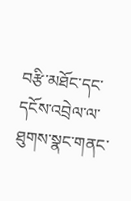བརྩི་མཐོང་དང་དངོས་འབྲེལ་ལ་ཐུགས་སྣང་གནང་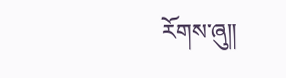རོགས་ཞུ༎